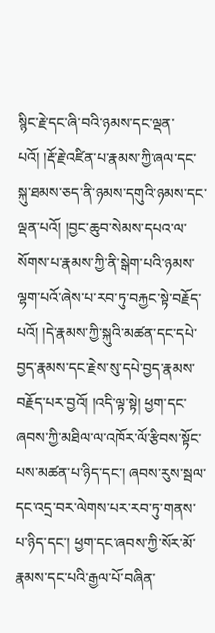སྙིང་རྗེ་དང་ཞི་བའི་ཉམས་དང་ལྡན་པའོ། །རྡོ་རྗེ་འཛིན་པ་རྣམས་ཀྱི་ཞལ་དང་སྐུ་ཐམས་ཅད་ནི་ཉམས་དགུའི་ཉམས་དང་ལྡན་པའོ། །བྱང་ཆུབ་སེམས་དཔའ་ལ་སོགས་པ་རྣམས་ཀྱི་ནི་སྒེག་པའི་ཉམས་ལྷག་པའོ་ཞེས་པ་རབ་ཏུ་བརྐྱང་སྟེ་བརྗོད་པའོ། །དེ་རྣམས་ཀྱི་སྐུའི་མཚན་དང་དཔེ་བྱད་རྣམས་དང་རྗེས་སུ་དཔེ་བྱད་རྣམས་བརྗོད་པར་བྱའོ། །འདི་ལྟ་སྟེ། ཕྱག་དང་ཞབས་ཀྱི་མཐིལ་ལ་འཁོར་ལོ་རྩིབས་སྟོང་པས་མཚན་པ་ཉིད་དང་། ཞབས་རུས་སྦལ་དང་འདྲ་བར་ལེགས་པར་རབ་ཏུ་གནས་པ་ཉིད་དང་། ཕྱག་དང་ཞབས་ཀྱི་སོར་མོ་རྣམས་དང་པའི་རྒྱལ་པོ་བཞིན་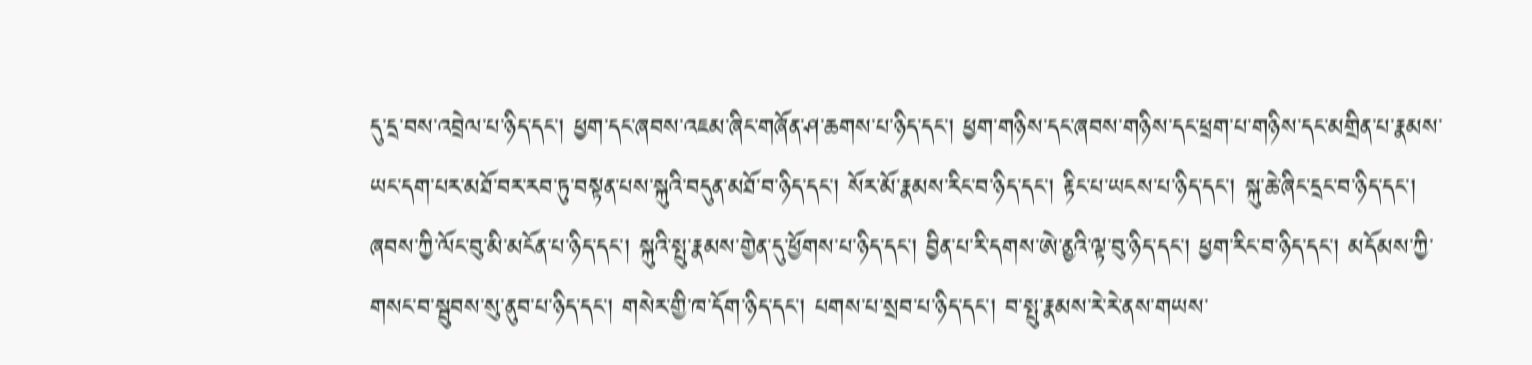དུ་དྲ་བས་འབྲེལ་པ་ཉིད་དང་། ཕྱག་དང་ཞབས་འཇམ་ཞིང་གཞོན་ཤ་ཆགས་པ་ཉིད་དང་། ཕྱག་གཉིས་དང་ཞབས་གཉིས་དང་ཕྲག་པ་གཉིས་དང་མགྲིན་པ་རྣམས་ཡང་དག་པར་མཐོ་བར་རབ་ཏུ་བསྟན་པས་སྐུའི་བདུན་མཐོ་བ་ཉིད་དང་། སོར་མོ་རྣམས་རིང་བ་ཉིད་དང་། རྟིང་པ་ཡངས་པ་ཉིད་དང་། སྐུ་ཆེ་ཞིང་དྲང་བ་ཉིད་དང་། ཞབས་ཀྱི་ལོང་བུ་མི་མངོན་པ་ཉིད་དང་། སྐུའི་སྤུ་རྣམས་གྱེན་དུ་ཕྱོགས་པ་ཉིད་དང་། བྱིན་པ་རི་དགས་ཨེ་ནྱའི་ལྟ་བུ་ཉིད་དང་། ཕྱག་རིང་བ་ཉིད་དང་། མདོམས་ཀྱི་གསང་བ་སྦུབས་སུ་ནུབ་པ་ཉིད་དང་། གསེར་གྱི་ཁ་དོག་ཉིད་དང་། པགས་པ་སྲབ་པ་ཉིད་དང་། བ་སྤུ་རྣམས་རེ་རེ་ནས་གཡས་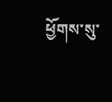ཕྱོགས་སུ་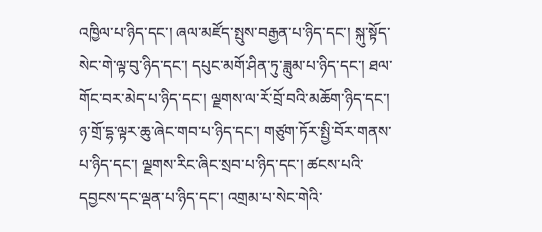འཁྱིལ་པ་ཉིད་དང་། ཞལ་མཛོད་སྤུས་བརྒྱན་པ་ཉིད་དང་། སྐུ་སྟོད་སེང་གེ་ལྟ་བུ་ཉིད་དང་། དཔུང་མགོ་ཤིན་ཏུ་ཟླུམ་པ་ཉིད་དང་། ཐལ་གོང་བར་མེད་པ་ཉིད་དང་། ལྗགས་ལ་རོ་བྲོ་བའི་མཆོག་ཉིད་དང་། ཉ་གྲོ་དྷ་ལྟར་ཆུ་ཞེང་གབ་པ་ཉིད་དང་། གཙུག་ཏོར་སྤྱི་བོར་གནས་པ་ཉིད་དང་། ལྗགས་རིང་ཞིང་སྲབ་པ་ཉིད་དང་། ཚངས་པའི་དབྱངས་དང་ལྡན་པ་ཉིད་དང་། འགྲམ་པ་སེང་གེའི་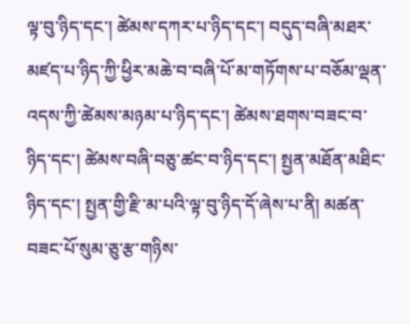ལྟ་བུ་ཉིད་དང་། ཚེམས་དཀར་པ་ཉིད་དང་། བདུད་བཞི་མཐར་མཛད་པ་ཉིད་ཀྱི་ཕྱིར་མཆེ་བ་བཞི་པོ་མ་གཏོགས་པ་བཅོམ་ལྡན་འདས་ཀྱི་ཚེམས་མཉམ་པ་ཉིད་དང་། ཚེམས་ཐགས་བཟང་བ་ཉིད་དང་། ཚེམས་བཞི་བཅུ་ཚང་བ་ཉིད་དང་། སྤྱན་མཐོན་མཐིང་ཉིད་དང་། སྤྱན་གྱི་རྫི་མ་པའི་ལྟ་བུ་ཉིད་དོ་ཞེས་པ་ནི། མཚན་བཟང་པོ་སུམ་ཅུ་རྩ་གཉིས་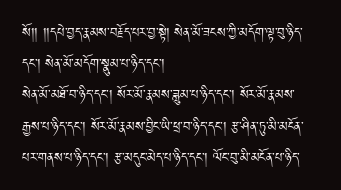སོ།། །།དཔེ་བྱད་རྣམས་བརྗོད་པར་བྱ་སྟེ། སེན་མོ་ཟངས་ཀྱི་མདོག་ལྟ་བུ་ཉིད་དང་། སེན་མོ་མདོག་སྣུམ་པ་ཉིད་དང་།
སེན་མོ་མཐོ་བ་ཉིད་དང་། སོར་མོ་རྣམས་ཟླུམ་པ་ཉིད་དང་། སོར་མོ་རྣམས་རྒྱས་པ་ཉིད་དང་། སོར་མོ་རྣམས་བྱིང་ཡི་ཕྲ་བ་ཉིད་དང་། རྩ་ཤིན་ཏུ་མི་མངོན་པར་གནས་པ་ཉིད་དང་། རྩ་མདུང་མེད་པ་ཉིད་དང་། ལོང་བུ་མི་མངོན་པ་ཉིད་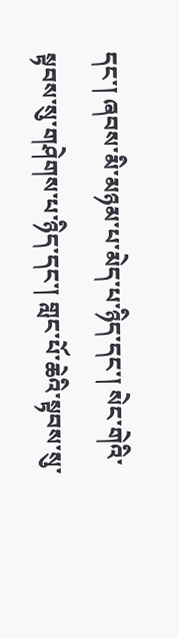དང་། ཞབས་མི་མཉམ་པ་མེད་པ་ཉིད་དང་། སེང་གེའི་སྟབས་སུ་གཤེགས་པ་ཉིད་དང་། གླང་པོ་ཆེའི་སྟབས་སུ་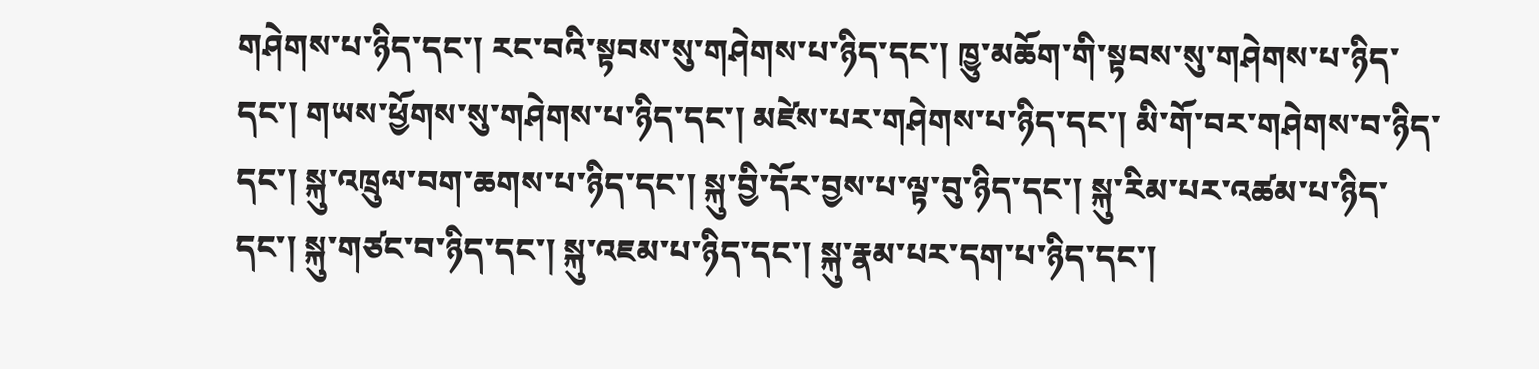གཤེགས་པ་ཉིད་དང་། རང་བའི་སྟབས་སུ་གཤེགས་པ་ཉིད་དང་། ཁྱུ་མཆོག་གི་སྟབས་སུ་གཤེགས་པ་ཉིད་དང་། གཡས་ཕྱོགས་སུ་གཤེགས་པ་ཉིད་དང་། མཛེས་པར་གཤེགས་པ་ཉིད་དང་། མི་གོ་བར་གཤེགས་བ་ཉིད་དང་། སྐུ་འཁྲུལ་བག་ཆགས་པ་ཉིད་དང་། སྐུ་བྱི་དོར་བྱས་པ་ལྟ་བུ་ཉིད་དང་། སྐུ་རིམ་པར་འཚམ་པ་ཉིད་དང་། སྐུ་གཙང་བ་ཉིད་དང་། སྐུ་འཇམ་པ་ཉིད་དང་། སྐུ་རྣམ་པར་དག་པ་ཉིད་དང་།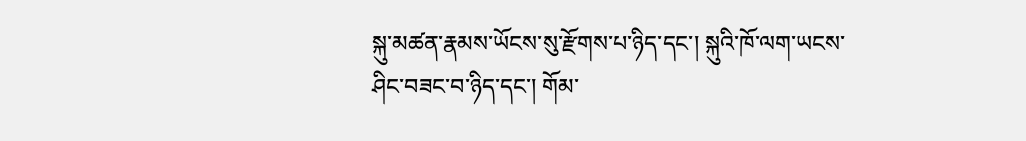སྐུ་མཚན་རྣམས་ཡོངས་སུ་རྫོགས་པ་ཉིད་དང་། སྐུའི་ཁོ་ལག་ཡངས་ཤིང་བཟང་བ་ཉིད་དང་། གོམ་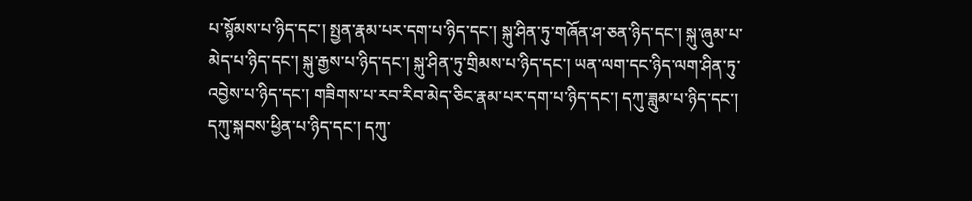པ་སྙོམས་པ་ཉིད་དང་། སྤྱན་རྣམ་པར་དག་པ་ཉིད་དང་། སྐུ་ཤིན་ཏུ་གཞོན་ཤ་ཅན་ཉིད་དང་། སྐུ་ཞུམ་པ་མེད་པ་ཉིད་དང་། སྐུ་རྒྱས་པ་ཉིད་དང་། སྐུ་ཤིན་ཏུ་གྲིམས་པ་ཉིད་དང་། ཡན་ལག་དང་ཉིད་ལག་ཤིན་ཏུ་འབྱེས་པ་ཉིད་དང་། གཟིགས་པ་རབ་རིབ་མེད་ཅིང་རྣམ་པར་དག་པ་ཉིད་དང་། དཀུ་ཟླུམ་པ་ཉིད་དང་། དཀུ་སྐབས་ཕྱིན་པ་ཉིད་དང་། དཀུ་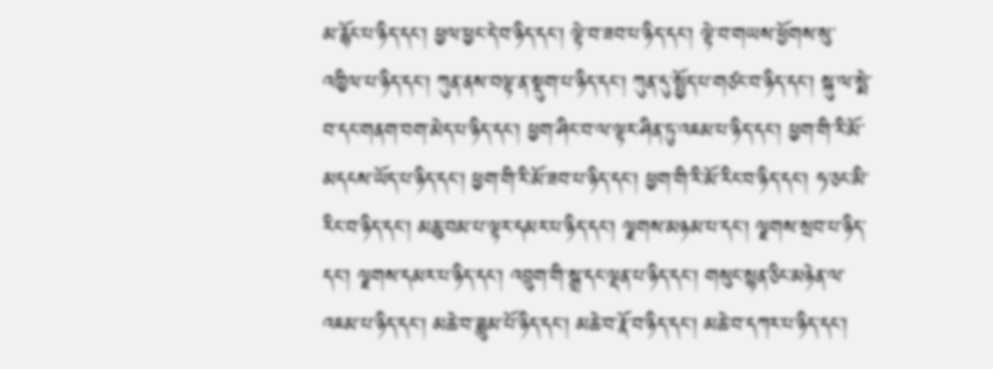མ་རྙོང་པ་ཉིད་དང་། ཕྱལ་ཕྱང་དེ་བ་ཉིད་དང་། ལྟེ་བ་ཟབ་པ་ཉིད་དང་། ལྟེ་བ་གཡས་ཕྱོགས་སུ་འཁྱིལ་པ་ཉིད་དང་། ཀུན་ནས་བལྟ་ན་སྡུག་པ་ཉིད་དང་། ཀུན་དུ་སྤྱོད་པ་གཙང་བ་ཉིད་དང་། སྐུ་ལ་སྨེ་བ་དང་གནག་བག་མེད་པ་ཉིད་དང་། ཕྱག་ཤིང་བ་ལ་ལྟར་ཤིན་ཏུ་འཇམ་པ་ཉིད་དང་། ཕྱག་གི་རི་མོ་མདངས་ཡོད་པ་ཉིད་དང་། ཕྱག་གི་རི་མོ་ཟབ་པ་ཉིད་དང་། ཕྱག་གི་རི་མོ་རིང་བ་ཉིད་དང་། ཧ་ཅང་མི་རིང་བ་ཉིད་དང་། མཆུ་བམ་པ་ལྟར་དམར་པ་ཉིད་དང་། ལྗགས་མཉམ་པ་དང་། ལྗགས་སྲབ་པ་ཉིད་དང་། ལྗགས་དམར་པ་ཉིད་དང་། འབྲུག་གི་སྒྲ་དང་ལྡན་པ་ཉིད་དང་། གསུང་སྙན་ཅིང་མཉེན་ལ་འཇམ་པ་ཉིད་དང་། མཆེ་བ་ཟླུམ་པོ་ཉིད་དང་། མཆེ་བ་རྣོ་བ་ཉིད་དང་། མཆེ་བ་དཀར་པ་ཉིད་དང་།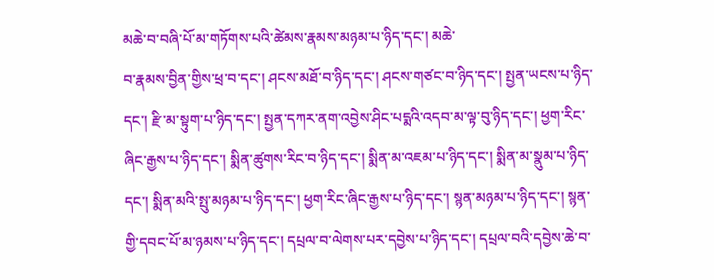མཆེ་བ་བཞི་པོ་མ་གཏོགས་པའི་ཚེམས་རྣམས་མཉམ་པ་ཉིད་དང་། མཆེ་
བ་རྣམས་བྱིན་གྱིས་ཕྲ་བ་དང་། ཤངས་མཐོ་བ་ཉིད་དང་། ཤངས་གཙང་བ་ཉིད་དང་། སྤྱན་ཡངས་པ་ཉིད་དང་། རྫི་མ་སྟུག་པ་ཉིད་དང་། སྤྱན་དཀར་ནག་འབྱེས་ཤིང་པདྨའི་འདབ་མ་ལྟ་བུ་ཉིད་དང་། ཕྱག་རིང་ཞིང་རྒྱས་པ་ཉིད་དང་། སྨིན་ཚུགས་རིང་བ་ཉིད་དང་། སྨིན་མ་འཇམ་པ་ཉིད་དང་། སྨིན་མ་སྣུམ་པ་ཉིད་དང་། སྨིན་མའི་སྤུ་མཉམ་པ་ཉིད་དང་། ཕྱག་རིང་ཞིང་རྒྱས་པ་ཉིད་དང་། སྙན་མཉམ་པ་ཉིད་དང་། སྙན་གྱི་དབང་པོ་མ་ཉམས་པ་ཉིད་དང་། དཔྲལ་བ་ལེགས་པར་དབྱེས་པ་ཉིད་དང་། དཔྲལ་བའི་དབྱེས་ཆེ་བ་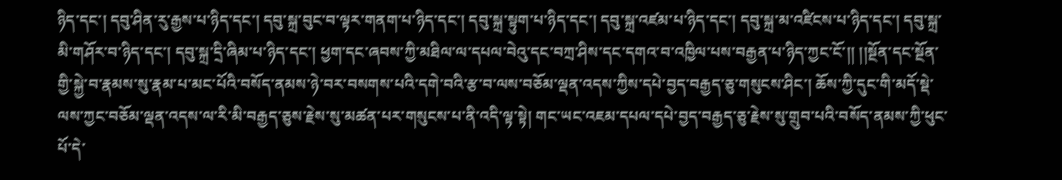ཉིད་དང་། དབུ་ཤིན་རུ་རྒྱས་པ་ཉིད་དང་། དབུ་སྐྲ་བུང་བ་ལྟར་གནག་པ་ཉིད་དང་། དབུ་སྐྲ་སྟུག་པ་ཉིད་དང་། དབུ་སྐྲ་འཛམ་པ་ཉིད་དང་། དབུ་སྐྲ་མ་འཛིངས་པ་ཉིད་དང་། དབུ་སྐྲ་མི་གཤོར་བ་ཉིད་དང་། དབུ་སྐྲ་དྲི་ཞིམ་པ་ཉིད་དང་། ཕྱག་དང་ཞབས་ཀྱི་མཐིལ་ལ་དཔལ་བེའུ་དང་བཀྲ་ཤིས་དང་དགའ་བ་འཁྱིལ་པས་བརྒྱན་པ་ཉིད་ཀྱང་ངོ་།། །།སྔོན་དང་སྔོན་གྱི་སྐྱེ་བ་རྣམས་སུ་རྣམ་པ་མང་པོའི་བསོད་ནམས་ཉེ་བར་བསགས་པའི་དགེ་བའི་རྩ་བ་ལས་བཅོམ་ལྡན་འདས་ཀྱིས་དཔེ་བྱད་བརྒྱད་ཅུ་གསུངས་ཤིང་། ཆོས་ཀྱི་དུང་གི་མདོ་སྡེ་ལས་ཀྱང་བཅོམ་ལྡན་འདས་ལ་རི་མི་བརྒྱད་ཅུས་རྗེས་སུ་མཚན་པར་གསུངས་པ་ནི་འདི་ལྟ་སྟེ། གང་ཡང་འཇམ་དཔལ་དཔེ་བྱད་བརྒྱད་ཅུ་རྗེས་སུ་གྲུབ་པའི་བསོད་ནམས་ཀྱི་ཕུང་པོ་དེ་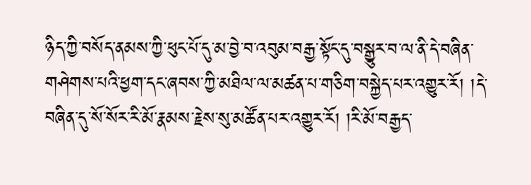ཉིད་ཀྱི་བསོད་ནམས་ཀྱི་ཕུང་པོ་དུ་མ་བྱེ་བ་འབུམ་བརྒྱ་སྟོང་དུ་བསྒྱུར་བ་ལ་ནི་དེ་བཞིན་གཤེགས་པའི་ཕྱག་དང་ཞབས་ཀྱི་མཐིལ་ལ་མཚན་པ་གཅིག་བསྐྱེད་པར་འགྱུར་རོ། །དེ་བཞིན་དུ་སོ་སོར་རི་མོ་རྣམས་རྗེས་སུ་མཚོན་པར་འགྱུར་རོ། །རི་མོ་བརྒྱད་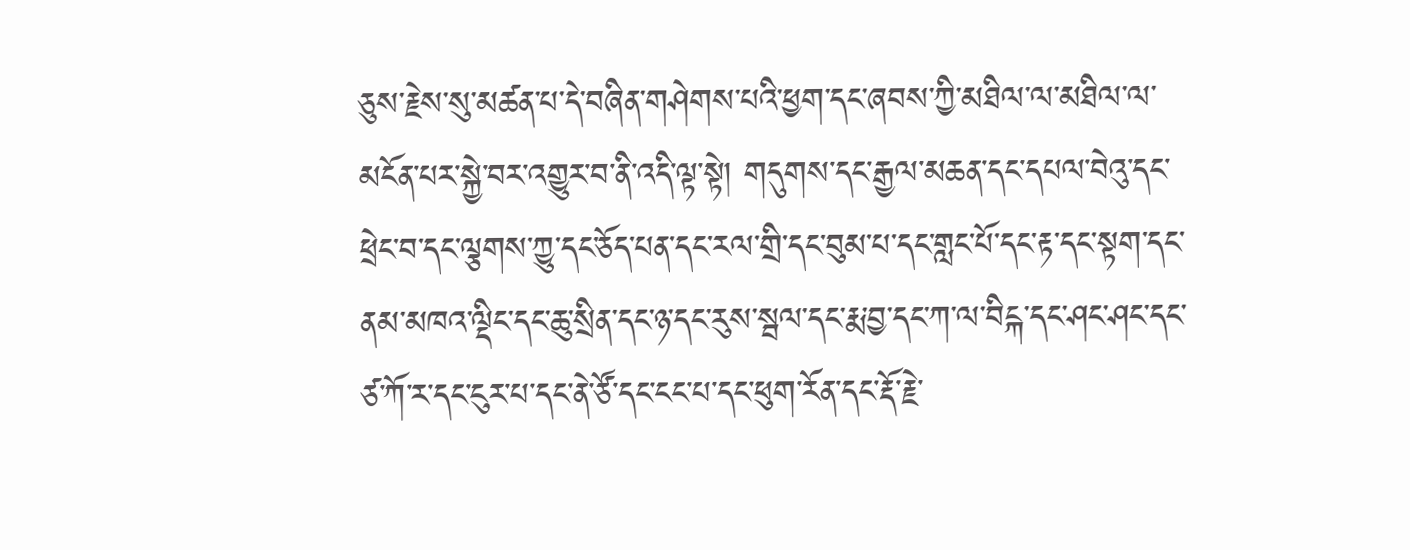ཅུས་རྗེས་སུ་མཚན་པ་དེ་བཞིན་གཤེགས་པའི་ཕྱག་དང་ཞབས་ཀྱི་མཐིལ་ལ་མཐིལ་ལ་མངོན་པར་སྐྱེ་བར་འགྱུར་བ་ནི་འདི་ལྟ་སྟེ། གདུགས་དང་རྒྱལ་མཆན་དང་དཔལ་བེའུ་དང་ཕྲེང་བ་དང་ལྕགས་ཀྱུ་དང་ཅོད་པན་དང་རལ་གྲི་དང་བུམ་པ་དང་གླང་པོ་དང་རྟ་དང་སྟག་དང་ནམ་མཁའ་ལྡིང་དང་ཆུ་སྲིན་དང་ཉ་དང་རུས་སྦལ་དང་རྨ་བྱ་དང་ཀ་ལ་བིངྐ་དང་ཤང་ཤང་དང་ཙ་ཀོ་ར་དང་ངུར་པ་དང་ནེ་ཙོ་དང་ངང་པ་དང་ཕུག་རོན་དང་རྡོ་རྗེ་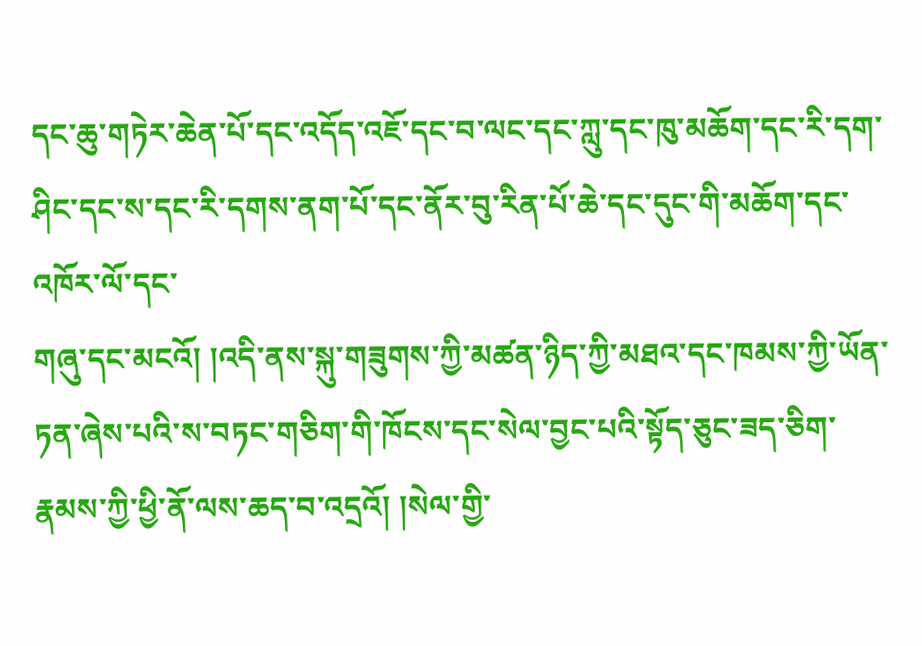དང་ཆུ་གཏེར་ཆེན་པོ་དང་འདོད་འཇོ་དང་བ་ལང་དང་ཀླུ་དང་ཁུ་མཆོག་དང་རི་དག་ཤིང་དང་ས་དང་རི་དགས་ནག་པོ་དང་ནོར་བུ་རིན་པོ་ཆེ་དང་དུང་གི་མཆོག་དང་འཁོར་ལོ་དང་
གཞུ་དང་མངའོ། །འདི་ནས་སྐུ་གཟུགས་ཀྱི་མཚན་ཉིད་ཀྱི་མཐའ་དང་ཁམས་ཀྱི་ཡོན་ཏན་ཞེས་པའི་ས་བཏང་གཅིག་གི་ཁོངས་དང་སེལ་བྱང་པའི་སྟོད་ཅུང་ཟད་ཅིག་རྣམས་ཀྱི་ཕྱི་ནོ་ལས་ཆད་བ་འདྲའོ། །སེལ་གྱི་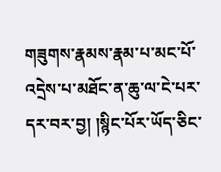གཟུགས་རྣམས་རྣམ་པ་མང་པོ་འདྲེས་པ་མཐོང་ན་ཆུ་ལ་ངེ་པར་དར་བར་བྱ། །སྙིང་པོར་ཡོད་ཅིང་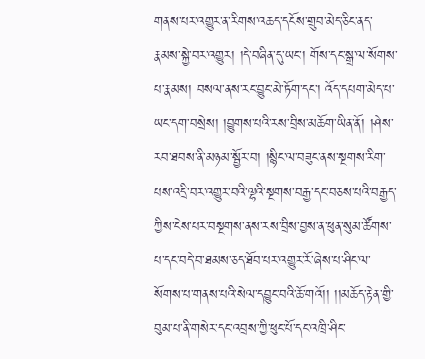གནས་པར་འགྱུར་ན་རིགས་འཆད་དངོས་གྲུབ་མེད་ཅིང་ནད་རྣམས་སྐྱེ་བར་འགྱུར། །དེ་བཞིན་དུ་ཡང་། གོས་དང་སྒྲ་ལ་སོགས་པ་རྣམས། བསལ་ནས་རང་བྱུང་མེ་ཏོག་དང་། འོད་དཔག་མེད་པ་ཡང་དག་བསྲེས། །བྱུགས་པའི་རས་བྲིས་མཆོག་ཡིན་ནོ། །ཤེས་རབ་ཐབས་ནི་མཉམ་སྦྱོར་བ། །སྙིང་ལ་བཟུང་ནས་སྔགས་རིག་པས་འདྲི་བར་འགྱུར་བའི་ལྷའི་སྔགས་བརྒྱ་དང་བཅས་པའི་བརྒྱད་ཀྱིས་ངེས་པར་བསྔགས་ནས་རས་བྲིས་བྱས་ན་ཕུན་སུམ་ཚོགས་པ་དང་བདེ་བ་ཐམས་ཅད་ཐོབ་པར་འགྱུར་རོ་ཞེས་པ་ཤིང་ལ་སོགས་པ་གནས་པའི་སེལ་དབྱུང་བའི་ཆོ་གའོ།། །།མཆོད་རྟེན་གྱི་བུམ་པ་ནི་གསེར་དང་འབྲས་ཀྱི་ཕུང་པོ་དང་འཁྲི་ཤིང་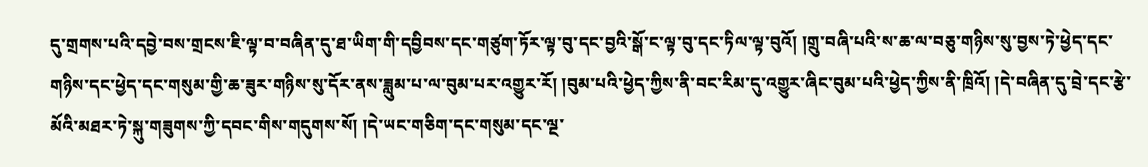དུ་གྲགས་པའི་དབྱེ་བས་གྲངས་ཇི་ལྟ་བ་བཞིན་དུ་ཐ་ཡིག་གི་དབྱིབས་དང་གཙུག་ཏོར་ལྟ་བུ་དང་བྱའི་སྒོ་ང་ལྟ་བུ་དང་ཏིལ་ལྟ་བུའོ། །གྲུ་བཞི་པའི་ས་ཆ་ལ་བཅུ་གཉིས་སུ་བྱས་ཏེ་ཕྱེད་དང་གཉིས་དང་ཕྱེད་དང་གསུམ་གྱི་ཆ་ཟུར་གཉིས་སུ་དོར་ནས་ཟླུམ་པ་ལ་བུམ་པར་འགྱུར་རོ། །བུམ་པའི་ཕྱེད་ཀྱིས་ནི་བང་རིམ་དུ་འགྱུར་ཞིང་བུམ་པའི་ཕྱེད་ཀྱིས་ནི་ཁྲིའོ། །དེ་བཞིན་དུ་བྲེ་དང་རྩེ་མོའི་མཐར་ཏེ་སྐུ་གཟུགས་ཀྱི་དབང་གིས་གདུགས་སོ། །དེ་ཡང་གཅིག་དང་གསུམ་དང་ལྔ་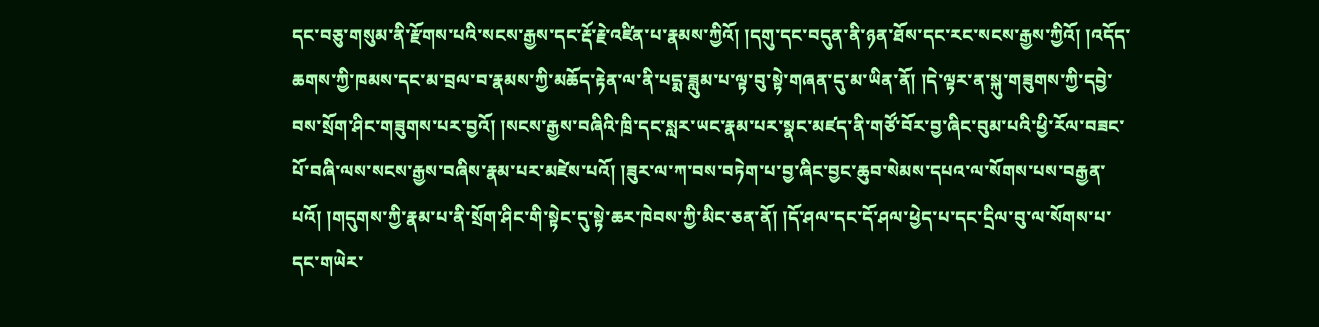དང་བཅུ་གསུམ་ནི་རྫོགས་པའི་སངས་རྒྱས་དང་རྡོ་རྗེ་འཛིན་པ་རྣམས་ཀྱིའོ། །དགུ་དང་བདུན་ནི་ཉན་ཐོས་དང་རང་སངས་རྒྱས་ཀྱིའོ། །འདོད་ཆགས་ཀྱི་ཁམས་དང་མ་བྲལ་བ་རྣམས་ཀྱི་མཆོད་རྟེན་ལ་ནི་པདྨ་ཟླུམ་པ་ལྟ་བུ་སྟེ་གཞན་དུ་མ་ཡིན་ནོ། །དེ་ལྟར་ན་སྐུ་གཟུགས་ཀྱི་དབྱེ་བས་སྲོག་ཤིང་གཟུགས་པར་བྱའོ། །སངས་རྒྱས་བཞིའི་ཁྲི་དང་སླར་ཡང་རྣམ་པར་སྣང་མཛད་ནི་གཙོ་བོར་བྱ་ཞིང་བུམ་པའི་ཕྱི་རོལ་བཟང་པོ་བཞི་ལས་སངས་རྒྱས་བཞིས་རྣམ་པར་མཛེས་པའོ། །ཟུར་ལ་ཀ་བས་བཏེག་པ་བྱ་ཞིང་བྱང་ཆུབ་སེམས་དཔའ་ལ་སོགས་པས་བརྒྱན་པའོ། །གདུགས་ཀྱི་རྣམ་པ་ནི་སྲོག་ཤིང་གི་སྟེང་དུ་སྟེ་ཆར་ཁེབས་ཀྱི་མིང་ཅན་ནོ། །དོ་ཤལ་དང་དོ་ཤལ་ཕྱེད་པ་དང་དྲིལ་བུ་ལ་སོགས་པ་དང་གཡེར་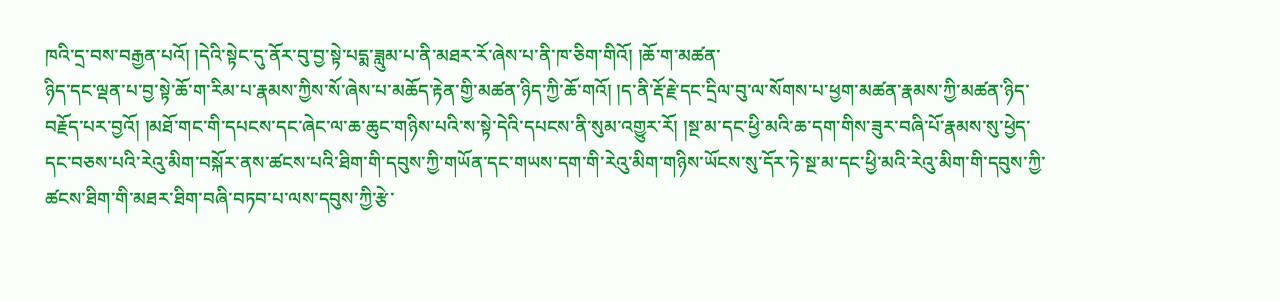ཁའི་དྲ་བས་བརྒྱན་པའོ། །དེའི་སྟེང་དུ་ནོར་བུ་བྱ་སྟེ་པདྨ་ཟླུམ་པ་ནི་མཐར་རོ་ཞེས་པ་ནི་ཁ་ཅིག་གིའོ། །ཆོ་ག་མཚན་
ཉིད་དང་ལྡན་པ་བྱ་སྟེ་ཆོ་ག་རིམ་པ་རྣམས་ཀྱིས་སོ་ཞེས་པ་མཆོད་རྟེན་གྱི་མཚན་ཉིད་ཀྱི་ཆོ་གའོ། །ད་ནི་རྡོ་རྗེ་དང་དྲིལ་བུ་ལ་སོགས་པ་ཕྱག་མཚན་རྣམས་ཀྱི་མཚན་ཉིད་བརྗོད་པར་བྱའོ། །མཐོ་གང་གི་དཔངས་དང་ཞེང་ལ་ཆ་ཆུང་གཉིས་པའི་ས་སྟེ་དེའི་དཔངས་ནི་སུམ་འགྱུར་རོ། །སྔ་མ་དང་ཕྱི་མའི་ཆ་དག་གིས་ཟུར་བཞི་པོ་རྣམས་སུ་ཕྱེད་དང་བཅས་པའི་རེའུ་མིག་བསྐོར་ནས་ཚངས་པའི་ཐིག་གི་དབུས་ཀྱི་གཡོན་དང་གཡས་དག་གི་རེའུ་མིག་གཉིས་ཡོངས་སུ་དོར་ཏེ་སྔ་མ་དང་ཕྱི་མའི་རེའུ་མིག་གི་དབུས་ཀྱི་ཚངས་ཐིག་གི་མཐར་ཐིག་བཞི་བཏབ་པ་ལས་དབུས་ཀྱི་རྩེ་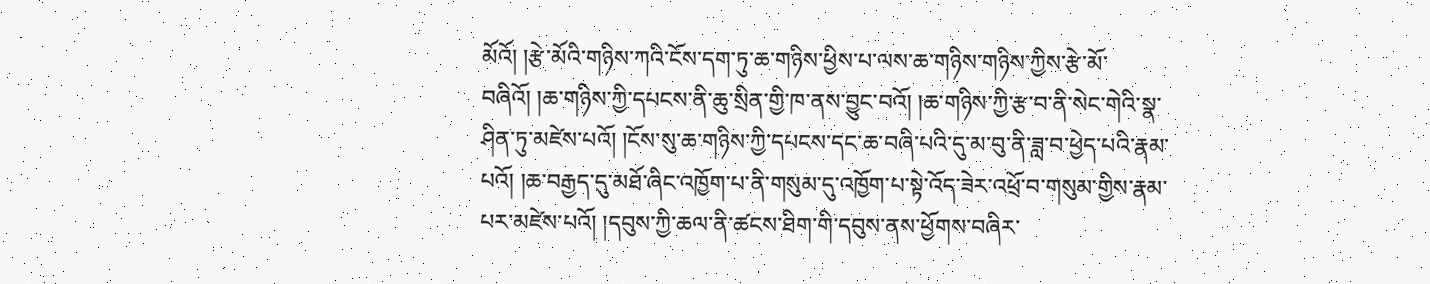མོའོ། །རྩེ་མོའི་གཉིས་ཀའི་ངོས་དག་ཏུ་ཆ་གཉིས་ཕྱིས་པ་ལས་ཆ་གཉིས་གཉིས་ཀྱིས་རྩེ་མོ་བཞིའོ། །ཆ་གཉིས་ཀྱི་དཔངས་ནི་ཆུ་སྲིན་གྱི་ཁ་ནས་བྱུང་བའོ། །ཆ་གཉིས་ཀྱི་རྩ་བ་ནི་སེང་གེའི་སྣ་ཤིན་ཏུ་མཛེས་པའོ། །ངོས་སུ་ཆ་གཉིས་ཀྱི་དཔངས་དང་ཆ་བཞི་པའི་དུ་མ་བུ་ནི་ཟླ་བ་ཕྱེད་པའི་རྣམ་པའོ། །ཆ་བརྒྱད་དུ་མཐོ་ཞིང་འཁྱོག་པ་ནི་གསུམ་དུ་འཁྱོག་པ་སྟེ་འོད་ཟེར་འཕྲོ་བ་གསུམ་གྱིས་རྣམ་པར་མཛེས་པའོ། །དབུས་ཀྱི་ཆལ་ནི་ཚངས་ཐིག་གི་དབུས་ནས་ཕྱོགས་བཞིར་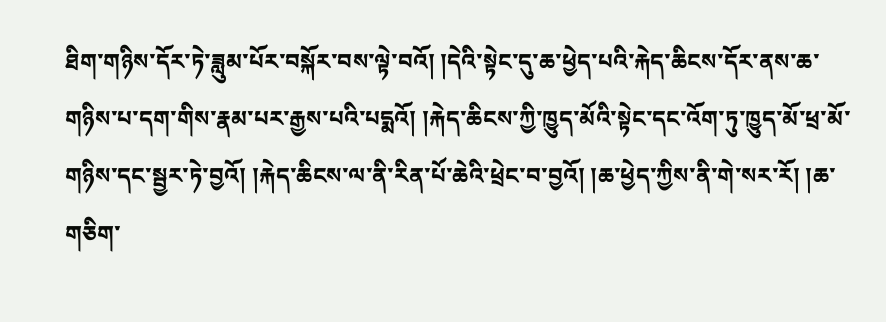ཐིག་གཉིས་དོར་ཏེ་ཟླུམ་པོར་བསྐོར་བས་ལྟེ་བའོ། །དེའི་སྟེང་དུ་ཆ་ཕྱེད་པའི་རྐེད་ཆིངས་དོར་ནས་ཆ་གཉིས་པ་དག་གིས་རྣམ་པར་རྒྱས་པའི་པདྨའོ། །རྐེད་ཆིངས་ཀྱི་ཁྱུད་མོའི་སྟེང་དང་འོག་ཏུ་ཁྱུད་མོ་ཕྲ་མོ་གཉིས་དང་སྦྱར་ཏེ་བྱའོ། །རྐེད་ཆིངས་ལ་ནི་རིན་པོ་ཆེའི་ཕྲེང་བ་བྱའོ། །ཆ་ཕྱེད་ཀྱིས་ནི་གེ་སར་རོ། །ཆ་གཅིག་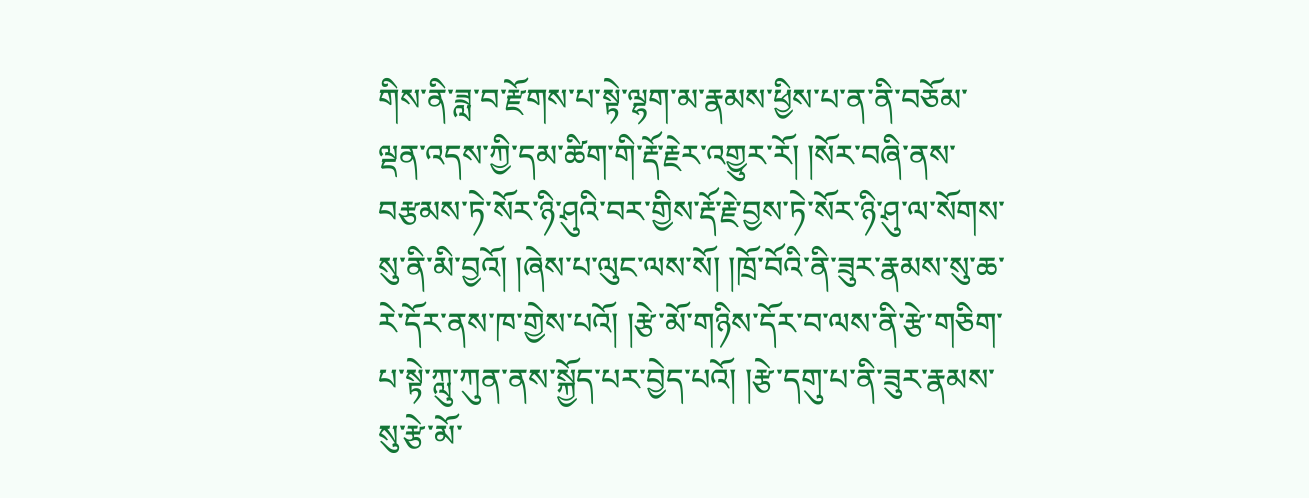གིས་ནི་ཟླ་བ་རྫོགས་པ་སྟེ་ལྷག་མ་རྣམས་ཕྱིས་པ་ན་ནི་བཅོམ་ལྡན་འདས་ཀྱི་དམ་ཚིག་གི་རྡོ་རྗེར་འགྱུར་རོ། །སོར་བཞི་ནས་བརྩམས་ཏེ་སོར་ཉི་ཤུའི་བར་གྱིས་རྡོ་རྗེ་བྱས་ཏེ་སོར་ཉི་ཤུ་ལ་སོགས་སུ་ནི་མི་བྱའོ། །ཞེས་པ་ལུང་ལས་སོ། །ཁྲོ་བོའི་ནི་ཟུར་རྣམས་སུ་ཆ་རེ་དོར་ནས་ཁ་གྱེས་པའོ། །རྩེ་མོ་གཉིས་དོར་བ་ལས་ནི་རྩེ་གཅིག་པ་སྟེ་ཀླུ་ཀུན་ནས་སྐྱོད་པར་བྱེད་པའོ། །རྩེ་དགུ་པ་ནི་ཟུར་རྣམས་སུ་རྩེ་མོ་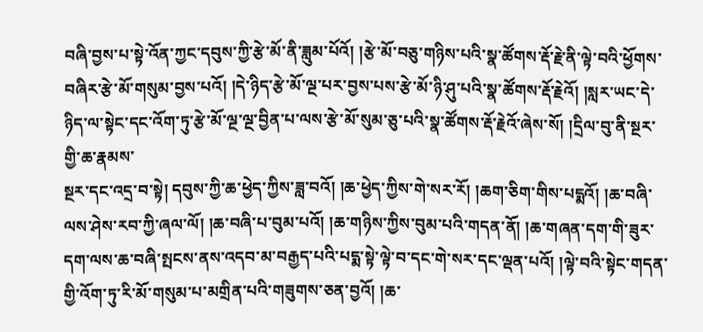བཞི་བྱས་པ་སྟེ་འོན་ཀྱང་དབུས་ཀྱི་རྩེ་མོ་ནི་ཟླུམ་པོའོ། །རྩེ་མོ་བཅུ་གཉིས་པའི་སྣ་ཚོགས་རྡོ་རྗེ་ནི་ལྟེ་བའི་ཕྱོགས་བཞིར་རྩེ་མོ་གསུམ་བྱས་པའོ། །དེ་ཉིད་རྩེ་མོ་ལྔ་པར་བྱས་པས་རྩེ་མོ་ཉི་ཤུ་པའི་སྣ་ཚོགས་རྡོ་རྗེའོ། །སླར་ཡང་དེ་ཉིད་ལ་སྟེང་དང་འོག་ཏུ་རྩེ་མོ་ལྔ་ལྔ་བྱིན་པ་ལས་རྩེ་མོ་སུམ་ཅུ་པའི་སྣ་ཚོགས་རྡོ་རྗེའོ་ཞེས་སོ། །དྲིལ་བུ་ནི་སྔར་གྱི་ཆ་རྣམས་
སྔར་དང་འདྲ་བ་སྟེ། དབུས་ཀྱི་ཆ་ཕྱེད་ཀྱིས་ཟླ་བའོ། །ཆ་ཕྱེད་ཀྱིས་གེ་སར་རོ། །ཆག་ཅིག་གིས་པདྨའོ། །ཆ་བཞི་ལས་ཤེས་རབ་ཀྱི་ཞལ་ལོ། །ཆ་བཞི་པ་བུམ་པའོ། །ཆ་གཉིས་ཀྱིས་བུམ་པའི་གདན་ནོ། །ཆ་གཞན་དག་གི་ཟུར་དག་ལས་ཆ་བཞི་སྤངས་ནས་འདབ་མ་བརྒྱད་པའི་པདྨ་སྟེ་ལྟེ་བ་དང་གེ་སར་དང་ལྡན་པའོ། །ལྟེ་བའི་སྟེང་གདན་གྱི་འོག་ཏུ་རི་མོ་གསུམ་པ་མགྲིན་པའི་གཟུགས་ཅན་བྱའོ། །ཆ་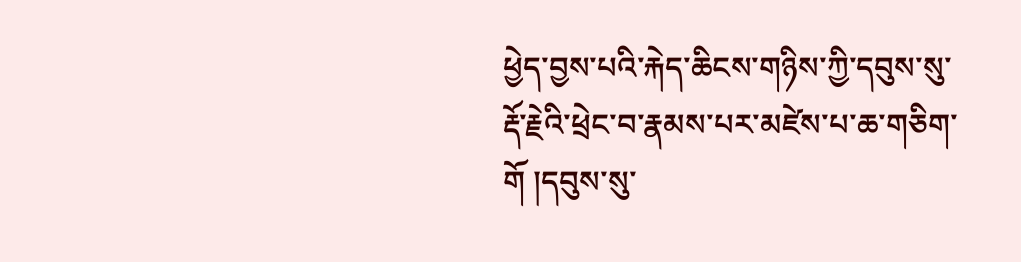ཕྱེད་བྱས་པའི་རྐེད་ཆིངས་གཉིས་ཀྱི་དབུས་སུ་རྡོ་རྗེའི་ཕྲེང་བ་རྣམས་པར་མཛེས་པ་ཆ་གཅིག་གོ །དབུས་སུ་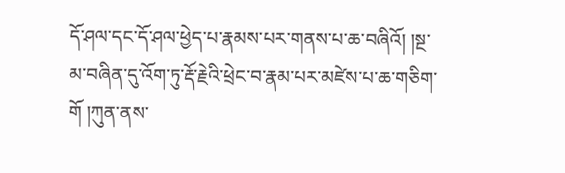དོ་ཤལ་དང་དོ་ཤལ་ཕྱེད་པ་རྣམས་པར་གནས་པ་ཆ་བཞིའོ། །སྔ་མ་བཞིན་དུ་འོག་ཏུ་རྡོ་རྗེའི་ཕྲེང་བ་རྣམ་པར་མཛེས་པ་ཆ་གཅིག་གོ །ཀུན་ནས་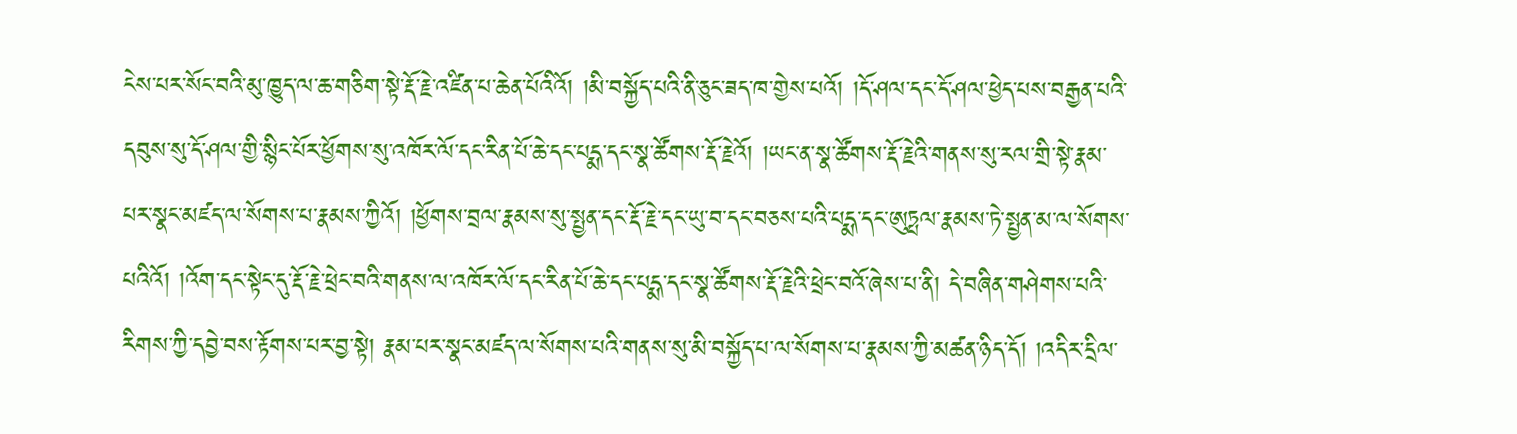ངེས་པར་སོང་བའི་མུ་ཁྱུད་ལ་ཆ་གཅིག་སྟེ་རྡོ་རྗེ་འཛིན་པ་ཆེན་པོའིའོ། །མི་བསྐྱོད་པའི་ནི་ཅུང་ཟད་ཁ་གྱེས་པའོ། །དོ་ཤལ་དང་དོ་ཤལ་ཕྱེད་པས་བརྒྱན་པའི་དབུས་སུ་དོ་ཤལ་གྱི་སྙིང་པོར་ཕྱོགས་སུ་འཁོར་ལོ་དང་རིན་པོ་ཆེ་དང་པདྨ་དང་སྣ་ཚོགས་རྡོ་རྗེའོ། །ཡང་ན་སྣ་ཚོགས་རྡོ་རྗེའི་གནས་སུ་རལ་གྲི་སྟེ་རྣམ་པར་སྣང་མཛད་ལ་སོགས་པ་རྣམས་ཀྱིའོ། །ཕྱོགས་བྲལ་རྣམས་སུ་སྤྱན་དང་རྡོ་རྗེ་དང་ཡུ་བ་དང་བཅས་པའི་པདྨ་དང་ཨུཏྤལ་རྣམས་ཏེ་སྤྱན་མ་ལ་སོགས་པའིའོ། །འོག་དང་སྟེང་དུ་རྡོ་རྗེ་ཕྲེང་བའི་གནས་ལ་འཁོར་ལོ་དང་རིན་པོ་ཆེ་དང་པདྨ་དང་སྣ་ཚོགས་རྡོ་རྗེའི་ཕྲེང་བའོ་ཞེས་པ་ནི། དེ་བཞིན་གཤེགས་པའི་རིགས་ཀྱི་དབྱེ་བས་རྟོགས་པར་བྱ་སྟེ། རྣམ་པར་སྣང་མཛད་ལ་སོགས་པའི་གནས་སུ་མི་བསྐྱོད་པ་ལ་སོགས་པ་རྣམས་ཀྱི་མཚན་ཉིད་དོ། །འདིར་དྲིལ་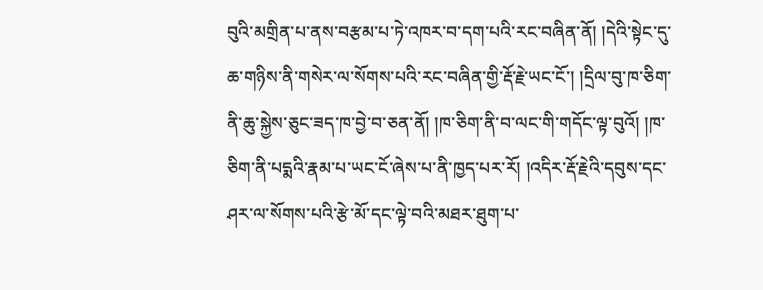བུའི་མགྲིན་པ་ནས་བརྩམ་པ་ཏེ་འཁར་བ་དག་པའི་རང་བཞིན་ནོ། །དེའི་སྟེང་དུ་ཆ་གཉིས་ནི་གསེར་ལ་སོགས་པའི་རང་བཞིན་གྱི་རྡོ་རྗེ་ཡང་ངོ་། །དྲིལ་བུ་ཁ་ཅིག་ནི་ཆུ་སྐྱེས་ཅུང་ཟད་ཁ་བྱེ་བ་ཅན་ནོ། །ཁ་ཅིག་ནི་བ་ལང་གི་གདོང་ལྟ་བུའོ། །ཁ་ཅིག་ནི་པདྨའི་རྣམ་པ་ཡང་ངོ་ཞེས་པ་ནི་ཁྱད་པར་རོ། །འདིར་རྡོ་རྗེའི་དབུས་དང་ཤར་ལ་སོགས་པའི་རྩེ་མོ་དང་ལྟེ་བའི་མཐར་ཐུག་པ་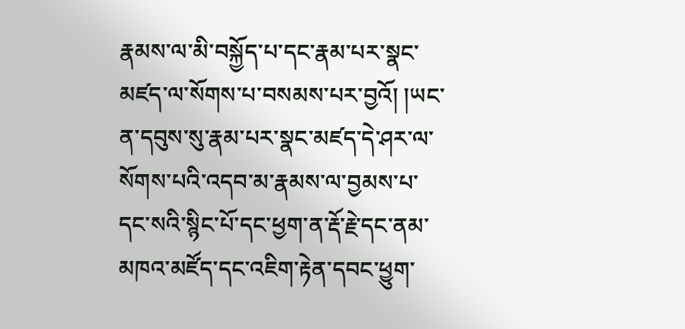རྣམས་ལ་མི་བསྐྱོད་པ་དང་རྣམ་པར་སྣང་མཛད་ལ་སོགས་པ་བསམས་པར་བྱའོ། །ཡང་ན་དབུས་སུ་རྣམ་པར་སྣང་མཛད་དེ་ཤར་ལ་སོགས་པའི་འདབ་མ་རྣམས་ལ་བྱམས་པ་དང་སའི་སྙིང་པོ་དང་ཕྱག་ན་རྡོ་རྗེ་དང་ནམ་མཁའ་མཛོད་དང་འཇིག་རྟེན་དབང་ཕྱུག་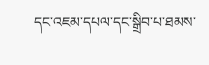དང་འཇམ་དཔལ་དང་སྒྲིབ་པ་ཐམས་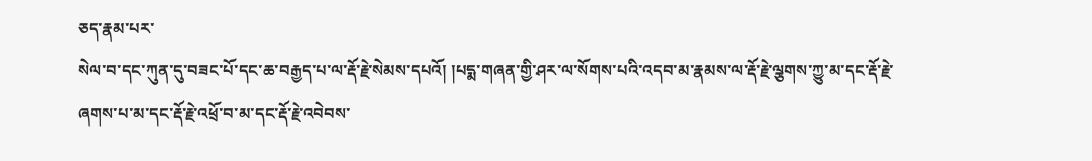ཅད་རྣམ་པར་
སེལ་བ་དང་ཀུན་དུ་བཟང་པོ་དང་ཆ་བརྒྱད་པ་ལ་རྡོ་རྗེ་སེམས་དཔའོ། །པདྨ་གཞན་གྱི་ཤར་ལ་སོགས་པའི་འདབ་མ་རྣམས་ལ་རྡོ་རྗེ་ལྕགས་ཀྱུ་མ་དང་རྡོ་རྗེ་ཞགས་པ་མ་དང་རྡོ་རྗེ་འཕྲོ་བ་མ་དང་རྡོ་རྗེ་འབེབས་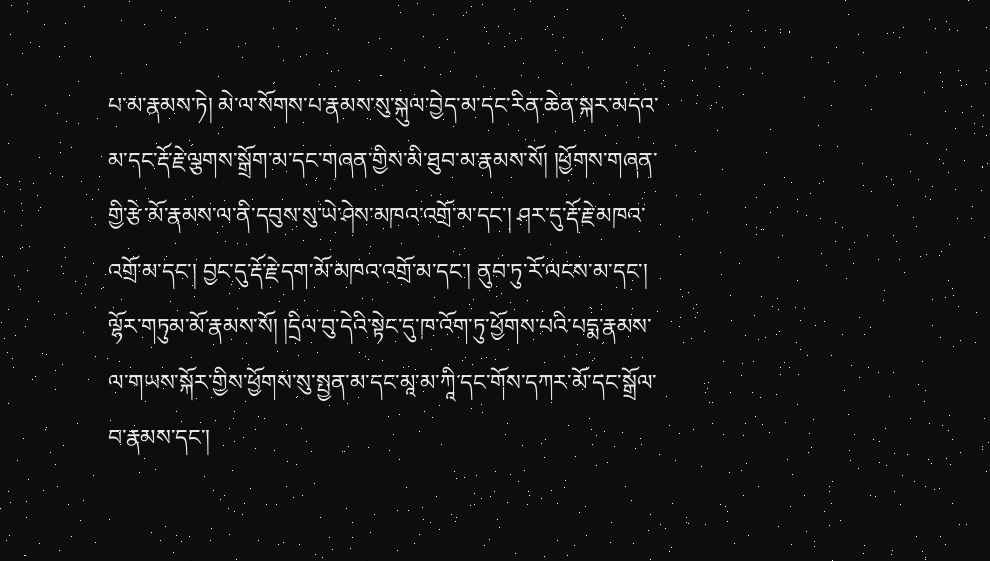པ་མ་རྣམས་ཏེ། མེ་ལ་སོགས་པ་རྣམས་སུ་སྐུལ་བྱེད་མ་དང་རིན་ཆེན་སྐར་མདའ་མ་དང་རྡོ་རྗེ་ལྕགས་སྒྲོག་མ་དང་གཞན་གྱིས་མི་ཐུབ་མ་རྣམས་སོ། །ཕྱོགས་གཞན་གྱི་རྩེ་མོ་རྣམས་ལ་ནི་དབུས་སུ་ཡེ་ཤེས་མཁའ་འགྲོ་མ་དང་། ཤར་དུ་རྡོ་རྗེ་མཁའ་འགྲོ་མ་དང་། བྱང་དུ་རྡོ་རྗེ་དག་མོ་མཁའ་འགྲོ་མ་དང་། ནུབ་ཏུ་རོ་ལངས་མ་དང་། ལྷོར་གཏུམ་མོ་རྣམས་སོ། །དྲིལ་བུ་དེའི་སྟེང་དུ་ཁ་འོག་ཏུ་ཕྱོགས་པའི་པདྨ་རྣམས་ལ་གཡས་སྐོར་གྱིས་ཕྱོགས་སུ་སྤྱན་མ་དང་མཱ་མ་ཀཱི་དང་གོས་དཀར་མོ་དང་སྒྲོལ་བ་རྣམས་དང་།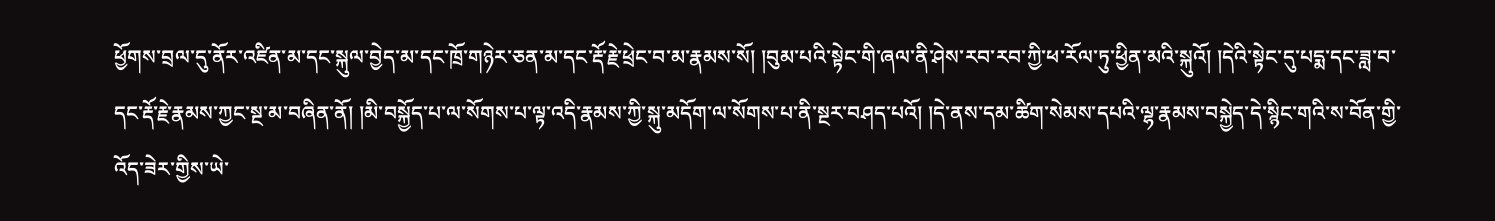ཕྱོགས་བྲལ་དུ་ནོར་འཛིན་མ་དང་སྐུལ་བྱེད་མ་དང་ཁྲོ་གཉེར་ཅན་མ་དང་རྡོ་རྗེ་ཕྲེང་བ་མ་རྣམས་སོ། །བུམ་པའི་སྟེང་གི་ཞལ་ནི་ཤེས་རབ་རབ་ཀྱི་ཕ་རོལ་ཏུ་ཕྱིན་མའི་སྐུའོ། །དེའི་སྟེང་དུ་པདྨ་དང་ཟླ་བ་དང་རྡོ་རྗེ་རྣམས་ཀྱང་སྔ་མ་བཞིན་ནོ། །མི་བསྐྱོད་པ་ལ་སོགས་པ་ལྟ་འདི་རྣམས་ཀྱི་སྐུ་མདོག་ལ་སོགས་པ་ནི་སྔར་བཤད་པའོ། །དེ་ནས་དམ་ཚིག་སེམས་དཔའི་ལྷ་རྣམས་བསྐྱེད་དེ་སྙིང་གའི་ས་བོན་གྱི་འོད་ཟེར་གྱིས་ཡེ་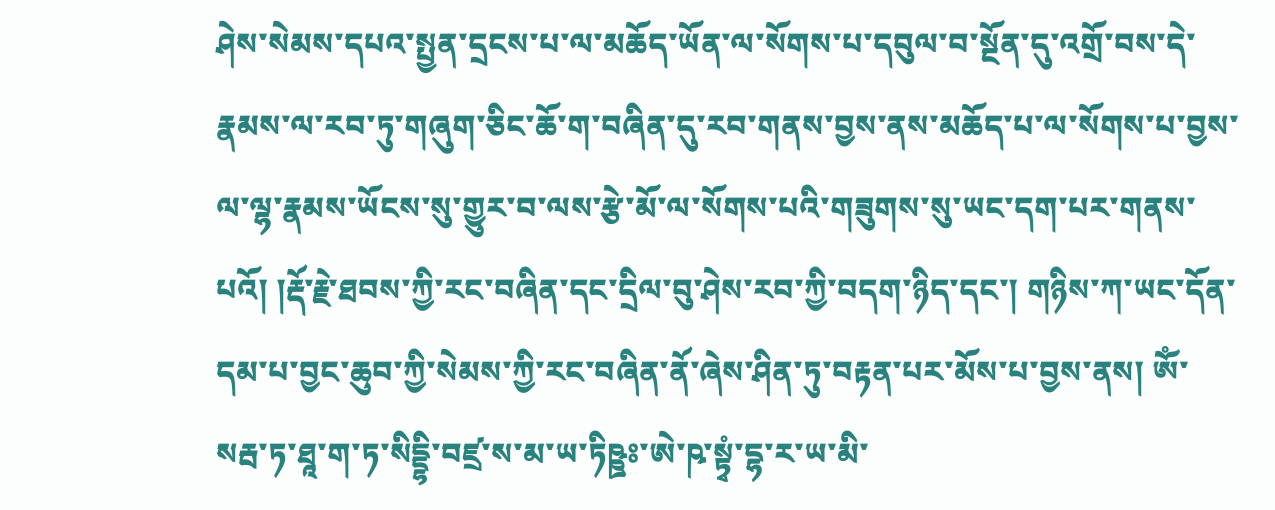ཤེས་སེམས་དཔའ་སྤྱན་དྲངས་པ་ལ་མཆོད་ཡོན་ལ་སོགས་པ་དབུལ་བ་སྔོན་དུ་འགྲོ་བས་དེ་རྣམས་ལ་རབ་ཏུ་གཞུག་ཅིང་ཆོ་ག་བཞིན་དུ་རབ་གནས་བྱས་ནས་མཆོད་པ་ལ་སོགས་པ་བྱས་ལ་ལྷ་རྣམས་ཡོངས་སུ་གྱུར་བ་ལས་རྩེ་མོ་ལ་སོགས་པའི་གཟུགས་སུ་ཡང་དག་པར་གནས་པའོ། །རྡོ་རྗེ་ཐབས་ཀྱི་རང་བཞིན་དང་དྲིལ་བུ་ཤེས་རབ་ཀྱི་བདག་ཉིད་དང་། གཉིས་ཀ་ཡང་དོན་དམ་པ་བྱང་ཆུབ་ཀྱི་སེམས་ཀྱི་རང་བཞིན་ནོ་ཞེས་ཤིན་ཏུ་བརྟན་པར་མོས་པ་བྱས་ནས། ཨོཾ་སརྦ་ཏ་ཐཱ་ག་ཏ་སིདྡྷི་བཛྲ་ས་མ་ཡ་ཏིཥྛཿ་ཨེ་ཥ་སྟྭཾ་དྷ་ར་ཡ་མི་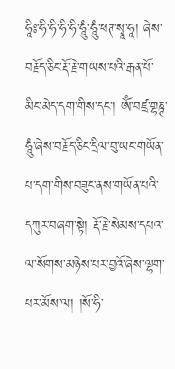ཧཱིཿ་ཧི་ཧི་ཧི་ཧི་ཧཱུཾ་ཧཱུཾ་ཕཊ་སྭཱ་ཧཱ། ཞེས་བརྗོད་ཅིང་རྡོ་རྗེ་གཡས་པའི་རྒན་པོ་མིང་མེད་དག་གིས་དང་། ཨོཾ་བཛྲ་གྷཎྚ་ཧཱུཾ་ཞེས་བརྗོད་ཅིང་དྲིལ་བུ་ཡང་གཡོན་པ་དག་གིས་བཟུང་ནས་གཡོན་པའི་དཀུར་བཞག་སྟེ། རྡོ་རྗེ་སེམས་དཔའ་ལ་སོགས་མཉེས་པར་བྱའོ་ཞེས་ལྷག་པར་མོས་ལ། །སོ་ཧི་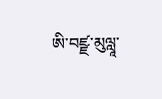ཨི་བཛྫ་མུལླཱ་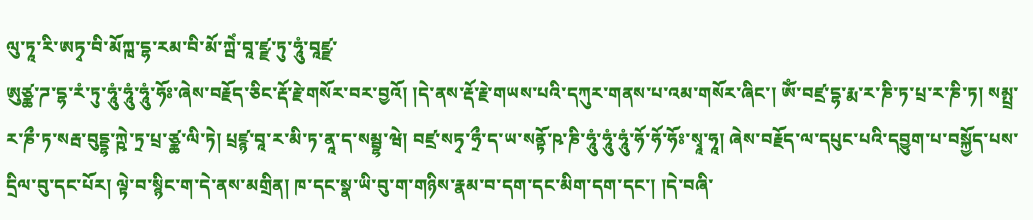ལུ་ཏཱ་རི་ཨཏྭ་བི་མོཀྑ་དྷ་རམ་བི་མོ་ཀྦེཾ་བཱ་ཛྫ་ཏུ་ཧཱུཾ་བཱཛྫ་
ཨུཙྪ་ཌ་དྷ་རཾ་ཏུ་ཧཱུཾ་ཧཱུཾ་ཧཱུཾ་ཧོཿ་ཞེས་བརྗོད་ཅིང་རྡོ་རྗེ་གསོར་བར་བྱའོ། །དེ་ནས་རྡོ་རྗེ་གཡས་པའི་དཀུར་གནས་པ་འམ་གསོར་ཞིང་། ཨོཾ་བཛྲ་དྷ་རྨ་ར་ཎི་ཏ་པྲ་ར་ཎི་ཏ། སམྤྲ་ར་ཎྀ་ཏ་སརྦ་བུདྡྷ་ཀྵེ་ཏྲ་པྲ་ཙྪ་ལི་ཏེ། པྲཛྙ་བཱ་ར་མི་ཏ་ནཱ་ད་སམྦྷ་ཝེ། བཛྲ་སཏྭ་ཧྲྀ་ད་ཡ་སནྟོ་ཥ་ཎི་ཧཱུཾ་ཧཱུཾ་ཧཱུཾ་ཧོ་ཧོ་ཧོཿ་སྭཱ་ཧཱ། ཞེས་བརྗོད་ལ་དཔུང་པའི་དབྱུག་པ་བསྐྱོད་པས་དྲིལ་བུ་དང་པོར། ལྟེ་བ་སྙིང་ག་དེ་ནས་མགྲིན། ཁ་དང་སྣ་ཡི་བུ་ག་གཉིས་རྣམ་བ་དག་དང་མིག་དག་དང་། །དེ་བཞི་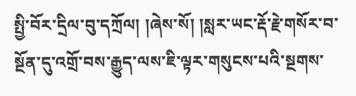སྤྱི་བོར་དྲིལ་བུ་དཀྲོལ། །ཞེས་སོ། །སླར་ཡང་རྡོ་རྗེ་གསོར་བ་སྔོན་དུ་འགྲོ་བས་རྒྱུད་ལས་ཇི་ལྟར་གསུངས་པའི་སྔགས་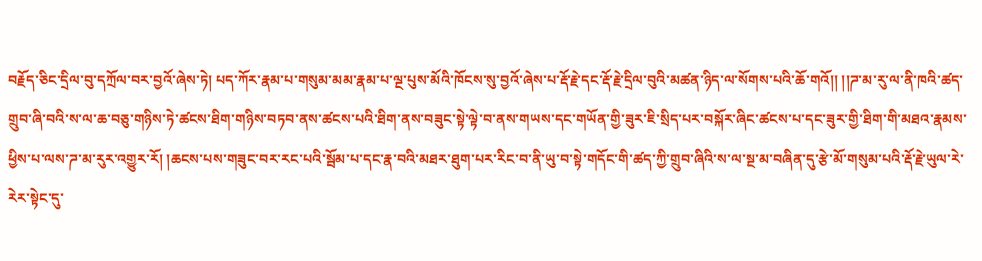བརྗོད་ཅིང་དྲིལ་བུ་དཀྲོལ་བར་བྱའོ་ཞེས་ཏེ། པད་ཀོར་རྣམ་པ་གསུམ་མམ་རྣམ་པ་ལྔ་པུས་མོའི་ཁོངས་སུ་བྱའོ་ཞེས་པ་རྡོ་རྗེ་དང་རྡོ་རྗེ་དྲིལ་བུའི་མཚན་ཉིད་ལ་སོགས་པའི་ཆོ་གའོ།། །།ཌ་མ་རུ་ལ་ནི་ཁའི་ཚད་གྲུབ་ཞི་བའི་ས་ལ་ཆ་བཅུ་གཉིས་ཏེ་ཚངས་ཐིག་གཉིས་བཏབ་ནས་ཚངས་པའི་ཐིག་ནས་བཟུང་སྟེ་ལྟེ་བ་ནས་གཡས་དང་གཡོན་གྱི་ཟུར་ཇི་སྲིད་པར་བསྐོར་ཞིང་ཚངས་པ་དང་ཟུར་གྱི་ཐིག་གི་མཐའ་རྣམས་ཕྱིས་པ་ལས་ཌ་མ་རུར་འགྱུར་རོ། །ཆངས་པས་གཟུང་བར་རང་པའི་སྦོམ་པ་དང་རྣ་བའི་མཐར་ཐུག་པར་རིང་བ་ནི་ཡུ་བ་སྟེ་གདོང་གི་ཚད་ཀྱི་གྲུབ་ཞིའི་ས་ལ་སྔ་མ་བཞིན་དུ་རྩེ་མོ་གསུམ་པའི་རྡོ་རྗེ་ཡུལ་རེ་རེར་སྟེང་དུ་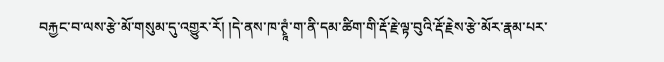བརྐྱང་བ་ལས་རྩེ་མོ་གསུམ་དུ་འགྱུར་རོ། །དེ་ནས་ཁ་ཊྭཱཾ་ག་ནི་དམ་ཚིག་གི་རྡོ་རྗེ་ལྟ་བུའི་རྡོ་རྗེས་རྩེ་མོར་རྣམ་པར་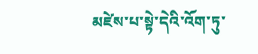མཛེས་པ་སྟེ་དེའི་འོག་ཏུ་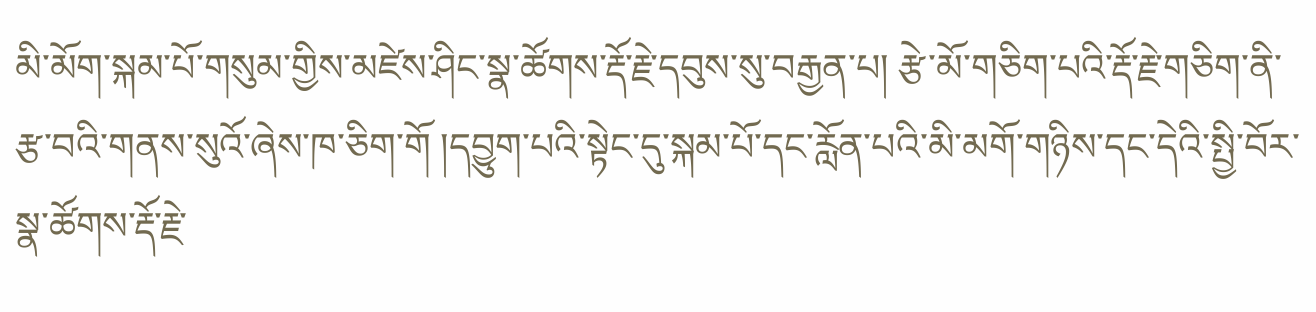མི་མོག་སྐམ་པོ་གསུམ་གྱིས་མཛེས་ཤིང་སྣ་ཚོགས་རྡོ་རྗེ་དབུས་སུ་བརྒྱན་པ། རྩེ་མོ་གཅིག་པའི་རྡོ་རྗེ་གཅིག་ནི་རྩ་བའི་གནས་སུའོ་ཞེས་ཁ་ཅིག་གོ །དབྱུག་པའི་སྟེང་དུ་སྐམ་པོ་དང་རློན་པའི་མི་མགོ་གཉིས་དང་དེའི་སྤྱི་བོར་སྣ་ཚོགས་རྡོ་རྗེ་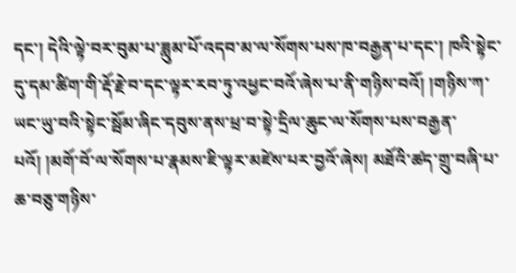དང་། དེའི་ལྟེ་བར་བུམ་པ་ཟླུམ་པོ་འདབ་མ་ལ་སོགས་པས་ཁ་བརྒྱན་པ་དང་། ཁའི་སྟེང་དུ་དམ་ཚིག་གི་རྡོ་རྗེ་བ་དང་ལྟར་རབ་ཏུ་འཕྱང་བའོ་ཞེས་པ་ནི་གཉིས་བའོ། །གཉིས་ཀ་ཡང་ཡུ་བའི་སྟེང་སྦོམ་ཞིང་དབུས་ནས་ཕྲ་བ་སྟེ་དྲིལ་ཆུང་ལ་སོགས་པས་བརྒྱན་པའོ། །མགོ་བོ་ལ་སོགས་པ་རྣམས་ཇི་ལྟར་མཛེས་པར་བྱའོ་ཞེས། མཐོའི་ཚད་གྲུ་བཞི་པ་ཆ་བཅུ་གཉིས་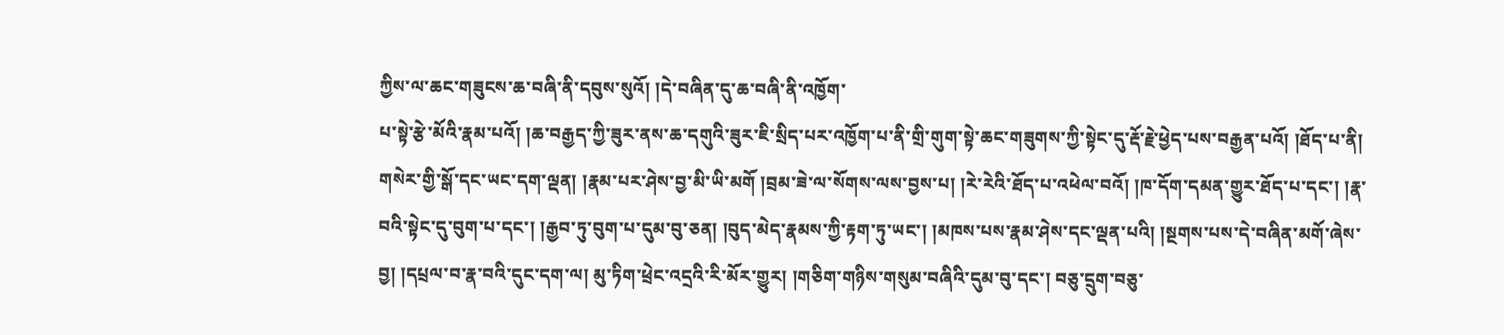ཀྱིས་ལ་ཆང་གཟུངས་ཆ་བཞི་ནི་དབུས་སུའོ། །དེ་བཞིན་དུ་ཆ་བཞི་ནི་འཁྱོག་
པ་སྟེ་རྩེ་མོའི་རྣམ་པའོ། །ཆ་བརྒྱད་ཀྱི་ཟུར་ནས་ཆ་དགུའི་ཟུར་ཇི་སྲིད་པར་འཁྱོག་པ་ནི་གྲི་གུག་སྟེ་ཆང་གཟུགས་ཀྱི་སྟེང་དུ་རྡོ་རྗེ་ཕྱེད་པས་བརྒྱན་པའོ། །ཐོད་པ་ནི། གསེར་གྱི་སྒོ་དང་ཡང་དག་ལྡན། །རྣམ་པར་ཤེས་བྱ་མི་ཡི་མགོ །བྲམ་ཟེ་ལ་སོགས་ལས་བྱས་པ། །རེ་རེའི་ཐོད་པ་འཕེལ་བའོ། །ཁ་དོག་དམན་གྱུར་ཐོད་པ་དང་། །རྣ་བའི་སྟེང་དུ་བུག་པ་དང་། །རྒྱབ་ཏུ་བུག་པ་དུམ་བུ་ཅན། །བུད་མེད་རྣམས་ཀྱི་རྟག་ཏུ་ཡང་། །མཁས་པས་རྣམ་ཤེས་དང་ལྡན་པའི། །སྔགས་པས་དེ་བཞིན་མགོ་ཞེས་བྱ། །དཔྲལ་བ་རྣ་བའི་དུང་དག་ལ། མུ་ཏིག་ཕྲེང་འདྲའི་རི་མོར་གྱུར། །གཅིག་གཉིས་གསུམ་བཞིའི་དུམ་བུ་དང་། བཅུ་དྲུག་བཅུ་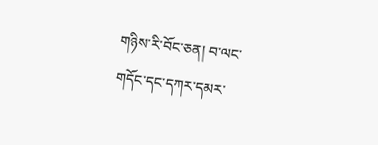གཉིས་རི་བོང་ཅན། བ་ལང་གདོང་དང་དཀར་དམར་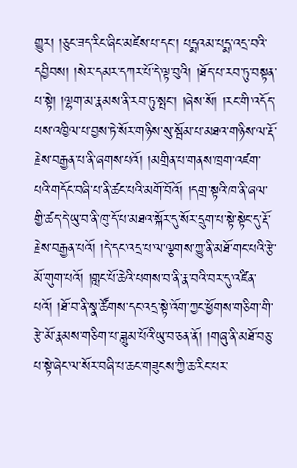གྱུར། །ཅུང་ཟད་རིང་ཞིང་མཛེས་པ་དང་། པདྨའམ་པདྨ་འདྲ་བའི་དབྱིབས། །སེར་དམར་དཀར་པོ་དེ་ལྟ་བུའི། །ཐོད་པ་རབ་ཏུ་བསྟན་པ་སྟེ། །ལྷག་མ་རྣམས་ནི་རབ་ཏུ་སྤང་། །ཞེས་སོ། །རང་གི་འདོད་པས་འཁྱིལ་པ་བྱས་ཏེ་སོར་གཉིས་སུ་སྦོམ་པ་མཐའ་གཉིས་ལ་རྡོ་རྗེས་བརྒྱན་པ་ནི་ཞགས་པའོ། །མགྲིན་པ་གནས་ཁྲག་འཛག་པའི་གདོང་བཞི་པ་ནི་ཚང་པའི་མགོ་བོའོ། །དགྲ་སྟའི་ཁ་ནི་ཞལ་གྱི་ཚད་དེ་ཡུ་བ་ནི་ཁུ་དོ་པ་མཐའ་སྐོར་དུ་སོར་དྲུག་པ་སྟེ་སྟེང་དུ་རྡོ་རྗེས་བརྒྱན་པའོ། །དེ་དང་འདྲ་པ་ལ་ལྕགས་ཀྱུ་ནི་མཐོ་གང་པའི་རྩེ་མོ་གུག་པའོ། །གླང་པོ་ཆེའི་པགས་བ་ནི་རྣ་བའི་བར་དུ་འཛིན་པའོ། །ཐོ་བ་ནི་སྣ་ཚོགས་དང་འདྲ་སྟེ་འོག་ཀྱང་ཕྱོགས་གཅིག་གི་རྩེ་མོ་རྣམས་གཅིག་པ་ཟླུམ་པོའི་ཡུ་བ་ཅན་ནོ། །གཞུ་ནི་མཐོ་བཅུ་པ་སྟེ་ཞེང་ལ་སོར་བཞི་པ་ཆང་གཟུངས་ཀྱི་ཆ་རིང་པར་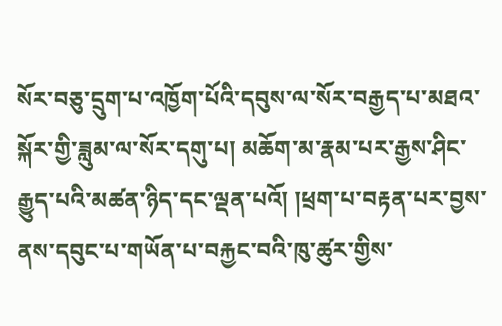སོར་བཅུ་དྲུག་པ་འཁྱོག་པོའི་དབུས་ལ་སོར་བརྒྱད་པ་མཐའ་སྐོར་གྱི་ཟླུམ་ལ་སོར་དགུ་པ། མཆོག་མ་རྣམ་པར་རྒྱས་ཤིང་རྒྱུད་པའི་མཚན་ཉིད་དང་ལྡན་པའོ། །ཕྲག་པ་བརྟན་པར་བྱས་ནས་དབུང་པ་གཡོན་པ་བརྐྱང་བའི་ཁུ་ཚུར་གྱིས་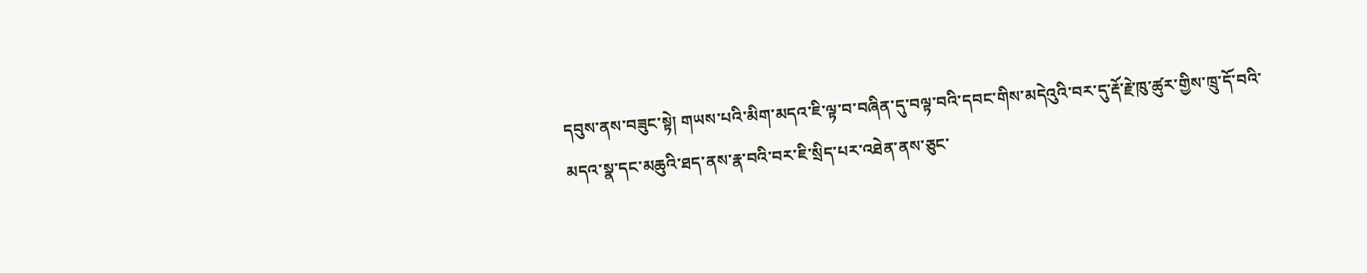དབུས་ནས་བཟུང་སྟེ། གཡས་པའི་མིག་མདའ་ཇི་ལྟ་བ་བཞིན་དུ་བལྟ་བའི་དབང་གིས་མདེའུའི་བར་དུ་རྡོ་རྗེ་ཁུ་ཚུར་གྱིས་ཁྲུ་དོ་བའི་མདའ་སྣ་དང་མཆུའི་ཐད་ནས་རྣ་བའི་བར་ཇི་སྲིད་པར་འཐེན་ནས་ཅུང་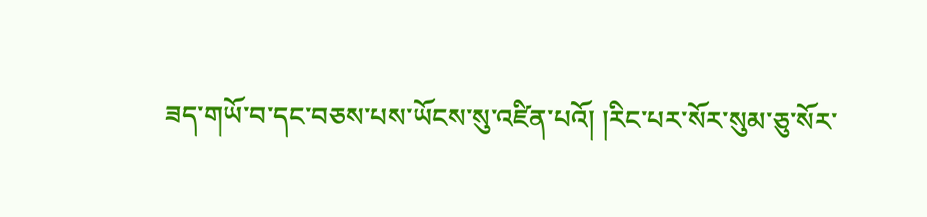ཟད་གཡོ་བ་དང་བཅས་པས་ཡོངས་སུ་འཛིན་པའོ། །རིང་པར་སོར་སུམ་ཅུ་སོར་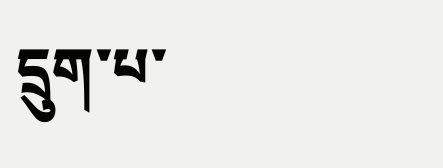དྲུག་པ་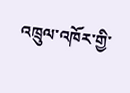འཁྲུལ་འཁོར་གྱི་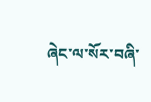ཞེང་ལ་སོར་བཞི་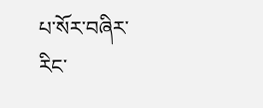པ་སོར་བཞིར་རིང་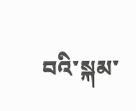བའི་སྐམ་